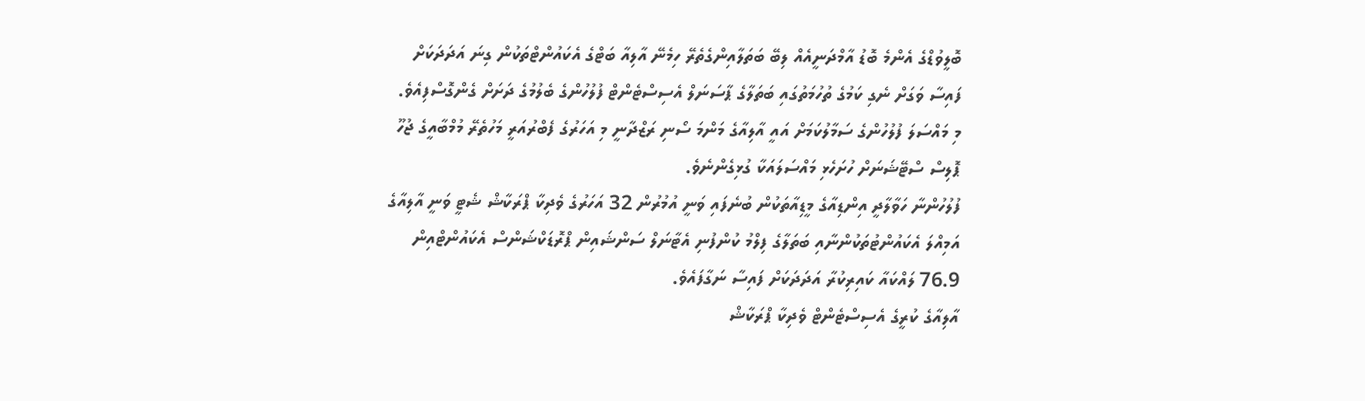ބޮލީވުޑްގެ އެންމެ ބޮޑު އާމްދަނީއެއް ލިބޭ ބަތަލާއިންގެތެރޭ ހިމެނޭ އާލިއާ ބަޓްގެ އެކައުންޓްތަކުން ގިނަ އަދަދަކަށް ފައިސާ ވަގަށް ނެގި ކަމުގެ ތުހުމަތުގައި ބަތަލާގެ ޕާސަނަލް އެސިސްޓެންޓް ފުލުހުންގެ ބެލުމުގެ ދަށަށް ގެންގޮސްފިއެވެ.
މި މައްސަލަ ފުލުހުންގެ ސަމާލުކަމަށް އައީ އާލިއާގެ މަންމަ ސޯނި ރަޒްދާނީ މި އަހަރުގެ ފެބްރުއަރީ މަހުތެރޭ މުމްބާއީގެ ޖުހޫ ޕޮލިސް ސްޓޭޝަނަށް ހުށަހެޅި މައްސަލައަކާ ގުޅިގެންނެވެ.
ފުލުހުންނާ ހަވާލާދީ އިންޑިއާގެ މީޑިއާތަކުން ބުނެފައި ވަނީ އުމުރުން 32 އަހަރުގެ ވެދިކާ ޕްރަކާޝް ޝެޓީ ވަނީ އާލިއާގެ އަމިއްލަ އެކައުންޓުތަކުންނާއި ބަތަލާގެ ފިލްމު ކުންފުނި އެޓާނަލް ސަންޝައިން ޕްރޮޑަކްޝަންސް އެކައުންޓްއިން 76.9 ލައްކައާ ކައިރިކުރާ އަދަދަކަށް ފައިސާ ނަގާފައެވެ.
އާލިއާގެ ކުރީގެ އެސިސްޓެންޓް ވެދިކާ ޕްރަކާޝް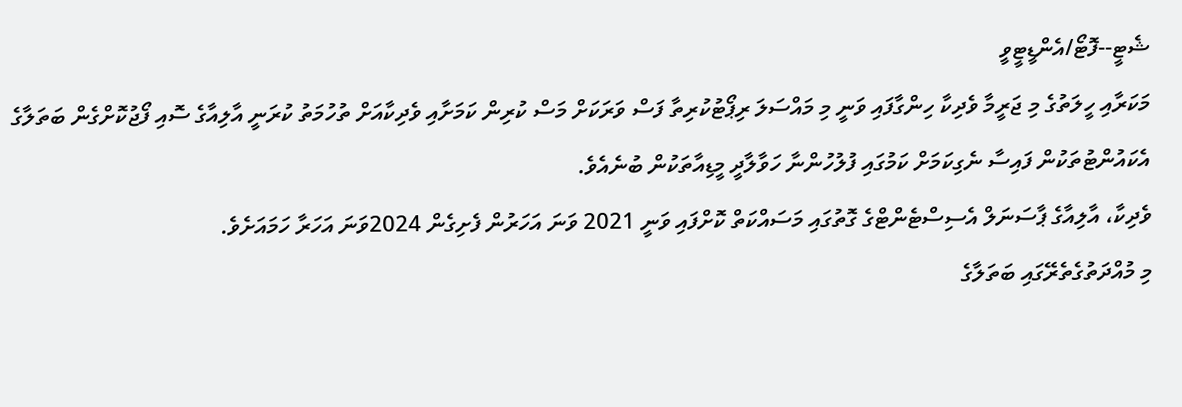ޝެޓީ--ފޮޓޯ/އެންޑީޓީވީ
މަކަރާއި ހީލަތުގެ މި ޖަރީމާ ވެދިކާ ހިންގާފައި ވަނީ މި މައްސަލަ ރިޕޯޓުކުރިތާ ފަސް ވަރަކަށް މަސް ކުރިން ކަމަށާއި ވެދިކާއަށް ތުހުމަތު ކުރަނީ އާލިއާގެ ސޮއި ފޯޖުކޮށްގެން ބަތަލާގެ އެކައުންޓުތަކުން ފައިސާ ނެގިކަމަށް ކަމުގައި ފުލުހުންނާ ހަވާލާދީ މީޑިއާތަކުން ބުނެއެވެ.
ވެދިކާ، އާލިއާގެ ޕާސަނަލް އެސިސްޓެންޓްގެ ގޮތުގައި މަސައްކަތް ކޮށްފައި ވަނީ 2021 ވަނަ އަހަރުން ފެށިގެން 2024ވަނަ އަހަރާ ހަމައަށެވެ.
މި މުއްދަތުގެތެރޭގައި ބަތަލާގެ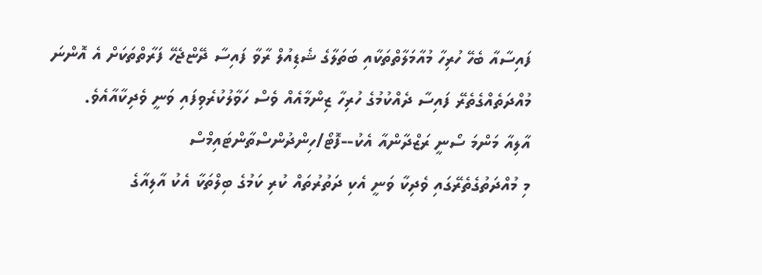ފައިސާއާ ބެހޭ ހުރިހާ މުއާމަލާތްތަކާއި ބަތަލާގެ ޝެޑިއުލް ރާވާ ފައިސާ ދޭޏްޖެހޭ ފަރާތްތަކަށް އެ އޮންނަ މުއްދަތެއްގެތެރޭ ފައިސާ ދެއްކުމުގެ ހުރިހާ ޒިންމާއެއް ވެސް ހަވާލުކުރެވިފައި ވަނީ ވެދިކާއާއެވެ.
އާލިއާ މަންމަ ސޯނީ ރަޒްދާންއާ އެކު--ފޮޓޯ/ހިންދުންސްތާންޓައިމްސް
މި މުއްދަތުގެތެރޭގައި ވެދިކާ ވަނީ އެކި ދަތުރުތައް ކުރި ކަމުގެ ބިލްތަކާ އެކު އާލިއާގެ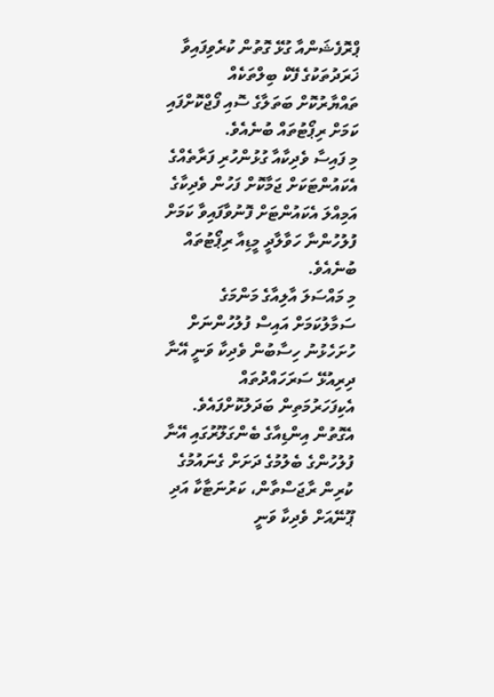ޕްރޮފެޝަންއާ ގުޅޭ ގޮތުން ކުރެވިފައިވާ ޚަރަދުތަކުގެ ފޭކް ބިލްތަކެއް ތައްޔާރުކޮށް ބަތަލާގެ ސޮއި ފޯޖްކޮށްފައި ކަމަށް ރިޕޯޓުތައް ބުނެއެވެ.
މި ފައިސާ ވެދިކާއާ ގުޅުންހުރި ފަރާތެއްގެ އެކައުންޓަކަށް ޖަމާކޮށް ފަހުން ވެދިކާގެ އަމިއްލަ އެކައުންޓަށް ފޮނުވާފައިވާ ކަމަށް ފުލުހުންނާ ހަވާލާދީ މީޑިއާ ރިޕޯޓުތައް ބުނެއެވެ.
މި މައްސަލަ އާލިއާގެ މަންމަގެ ސަމާލުކަމަށް އައިސް ފުލުހުންނަށް ހުށަހެޅުނު ހިސާބުން ވެދިކާ ވަނީ އޭނާ ދިރިއުޅޭ ސަރަހައްދުތައް އެކިފަހަރުމަތިން ބަދަލުކޮށްފައެވެ.
އެގޮތުން އިންޑިއާގެ ބެންގަލޫރުގައި އޭނާ ފުލުހުންގެ ބެލުމުގެ ދަށަށް ގެނައުމުގެ ކުރިން ރާޖަސްތާން، ކަރުނަޓާކާ އަދި ޕޫނޭއަށް ވެދިކާ ވަނީ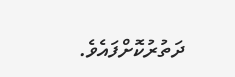ދަތުރުކޮށްފައެވެ.